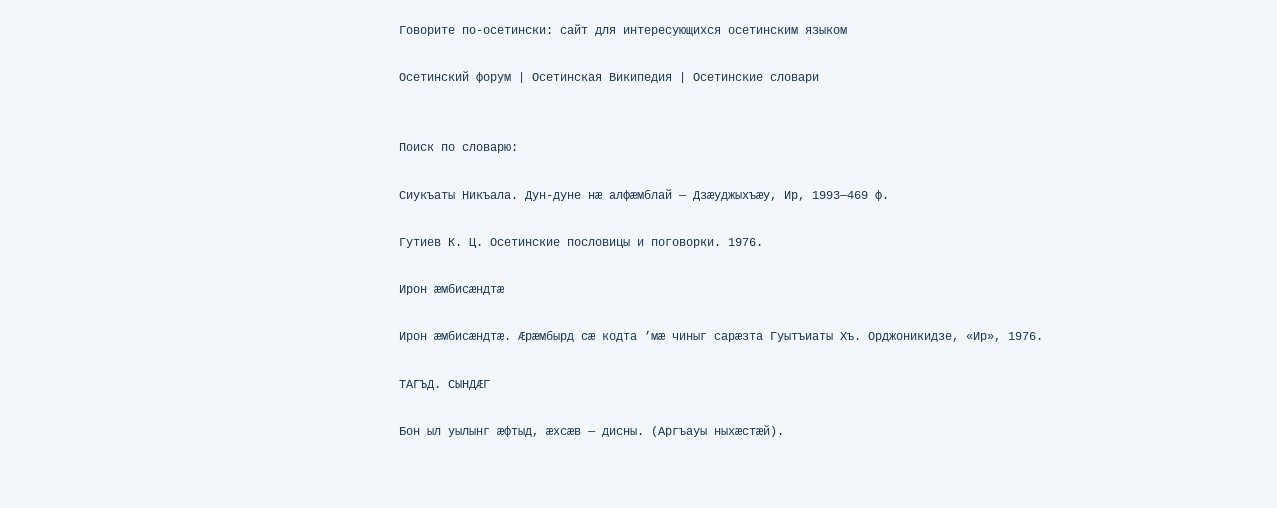Говорите по-осетински: сайт для интересующихся осетинским языком

Осетинский форум | Осетинская Википедия | Осетинские словари


Поиск по словарю:

Сиукъаты Никъала. Дун-дуне нæ алфæмблай — Дзæуджыхъæу, Ир, 1993—469 ф.

Гутиев К. Ц. Осетинские пословицы и поговорки. 1976.

Ирон æмбисæндтæ

Ирон æмбисæндтæ. Æрæмбырд сæ кодта ’мæ чиныг сарæзта Гуытъиаты Хъ. Орджоникидзе, «Ир», 1976.

ТАГЪД. СЫНДÆГ

Бон ыл уылынг æфтыд, æхсæв — дисны. (Аргъауы ныхæстæй).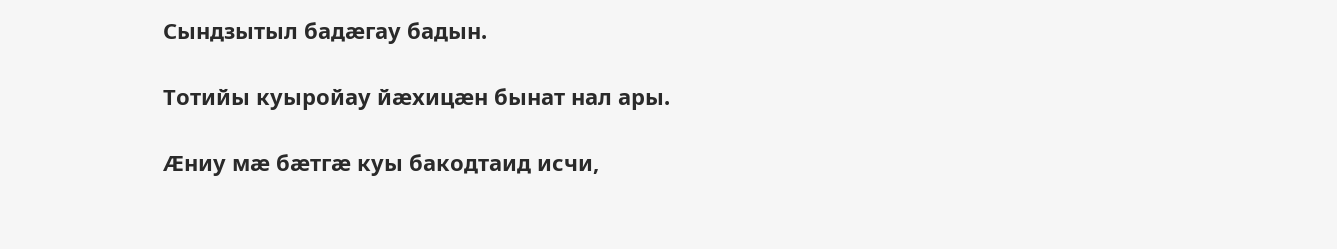Сындзытыл бадæгау бадын.

Тотийы куыройау йæхицæн бынат нал ары.

Æниу мæ бæтгæ куы бакодтаид исчи,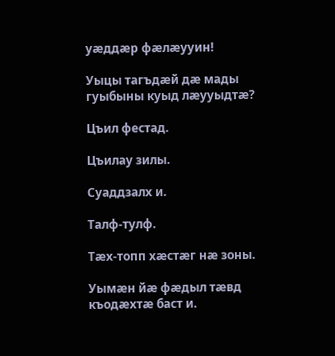уæддæр фæлæууин!

Уыцы тагъдæй дæ мады гуыбыны куыд лæууыдтæ?

Цъил фестад.

Цъилау зилы.

Суаддзалх и.

Талф-тулф.

Тæх-топп хæстæг нæ зоны.

Уымæн йæ фæдыл тæвд къодæхтæ баст и.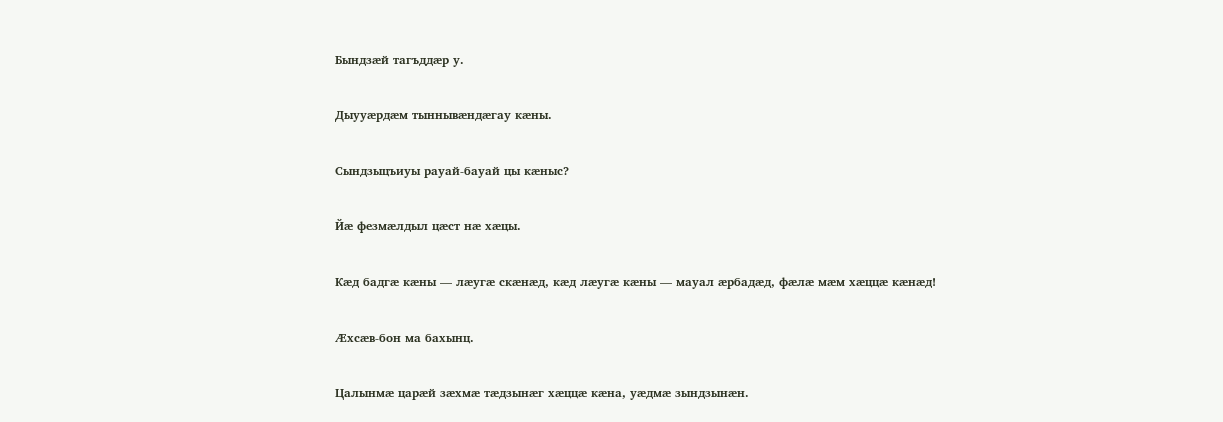Бындзæй тагъддæр у.

Дыууæрдæм тыннывæндæгау кæны.

Сындзыцъиуы рауай-бауай цы кæныс?

Йæ фезмæлдыл цæст нæ хæцы.

Кæд бадгæ кæны — лæугæ скæнæд, кæд лæугæ кæны — мауал æрбадæд, фæлæ мæм хæццæ кæнæд!

Æхсæв-бон ма бахынц.

Цалынмæ царæй зæхмæ тæдзынæг хæццæ кæна, уæдмæ зындзынæн.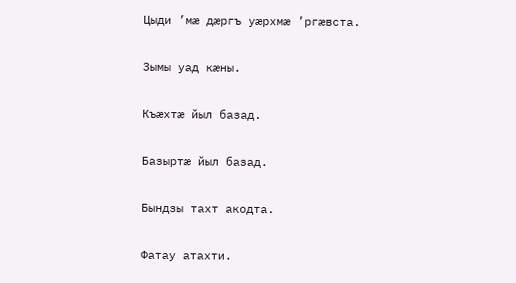Цыди ’мæ дæргъ уæрхмæ ’ргæвста.

Зымы уад кæны.

Къæхтæ йыл базад.

Базыртæ йыл базад.

Бындзы тахт акодта.

Фатау атахти.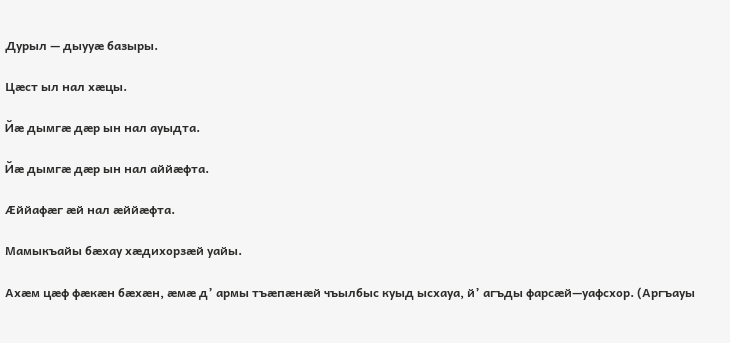Дурыл — дыууæ базыры.

Цæст ыл нал хæцы.

Йæ дымгæ дæр ын нал ауыдта.

Йæ дымгæ дæр ын нал аййæфта.

Æййафæг æй нал æййæфта.

Мамыкъайы бæхау хæдихорзæй уайы.

Ахæм цæф фæкæн бæхæн, æмæ д’ армы тъæпæнæй чъылбыс куыд ысхауа, й’ агъды фарсæй—уафсхор. (Аргъауы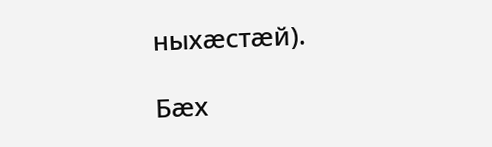ныхæстæй).

Бæх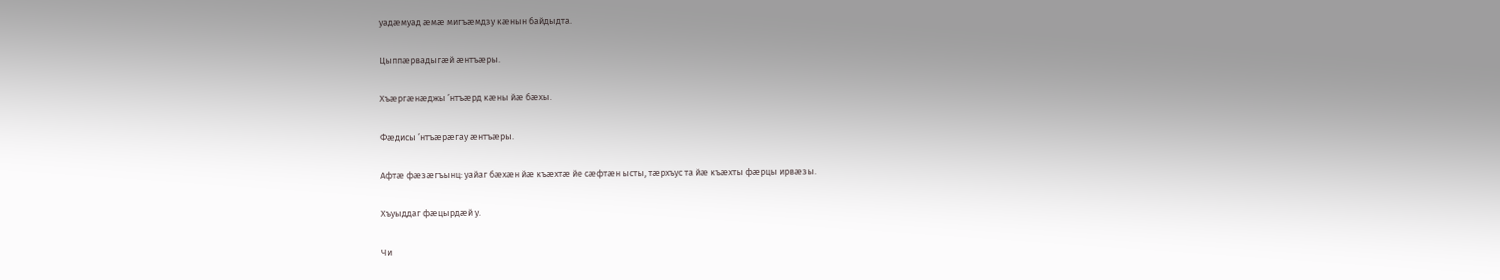уадæмуад æмæ мигъæмдзу кæнын байдыдта.

Цыппæрвадыгæй æнтъæры.

Хъæргæнæджы ’нтъæрд кæны йæ бæхы.

Фæдисы ’нтъæрæгау æнтъæры.

Афтæ фæзæгъынц: уайаг бæхæн йæ къæхтæ йе сæфтæн ысты, тæрхъус та йæ къæхты фæрцы ирвæзы.

Хъуыддаг фæцырдæй у.

Чи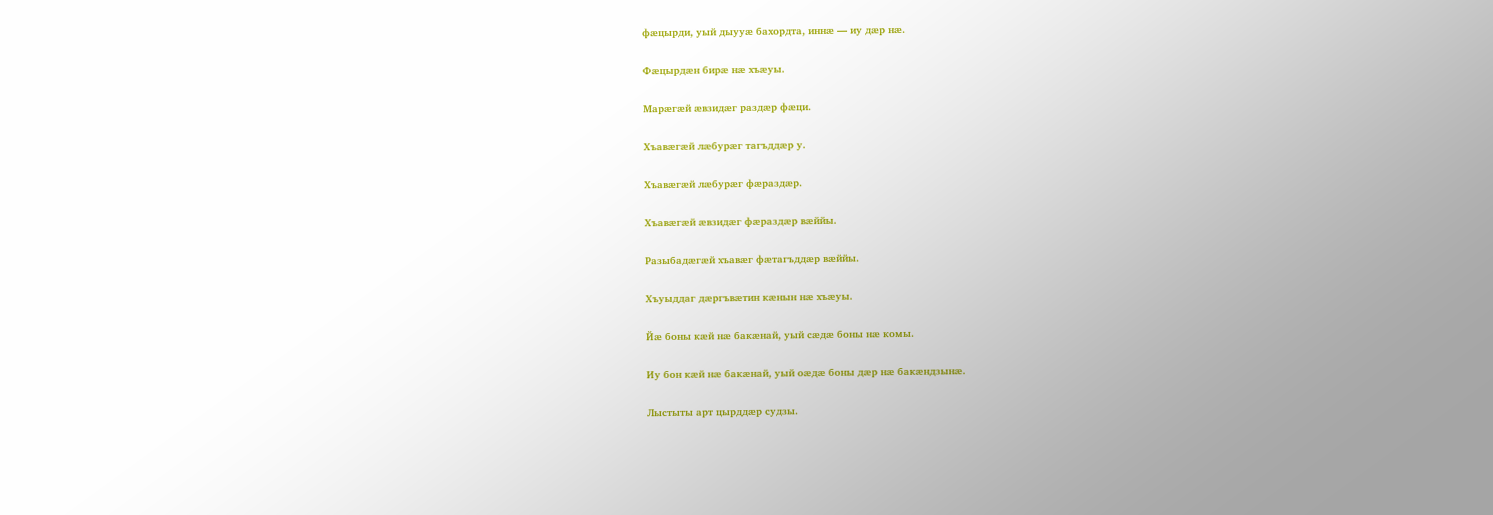фæцырди, уый дыууæ бахордта, иннæ — иу дæр нæ.

Фæцырдæн бирæ нæ хъæуы.

Марæгæй æвзидæг раздæр фæци.

Хъавæгæй лæбурæг тагъддæр у.

Хъавæгæй лæбурæг фæраздæр.

Хъавæгæй æвзидæг фæраздæр вæййы.

Разыбадæгæй хъавæг фæтагъддæр вæййы.

Хъуыддаг дæргъвæтин кæнын нæ хъæуы.

Йæ боны кæй нæ бакæнай, уый сæдæ боны нæ комы.

Иу бон кæй нæ бакæнай, уый оæдæ боны дæр нæ бакæндзынæ.

Лыстыты арт цырддæр судзы.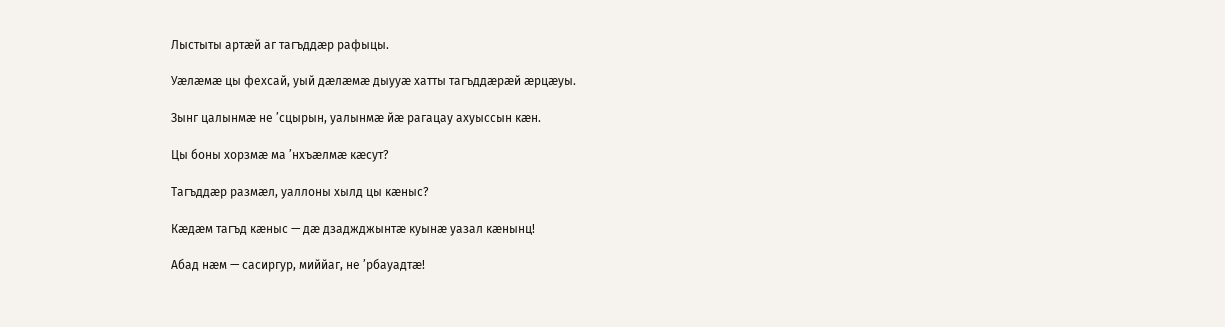Лыстыты артæй аг тагъддæр рафыцы.

Уæлæмæ цы фехсай, уый дæлæмæ дыууæ хатты тагъддæрæй æрцæуы.

Зынг цалынмæ не ’сцырын, уалынмæ йæ рагацау ахуыссын кæн.

Цы боны хорзмæ ма ’нхъæлмæ кæсут?

Тагъддæр размæл, уаллоны хылд цы кæныс?

Кæдæм тагъд кæныс — дæ дзаджджынтæ куынæ уазал кæнынц!

Абад нæм — сасиргур, миййаг, не ’рбауадтæ!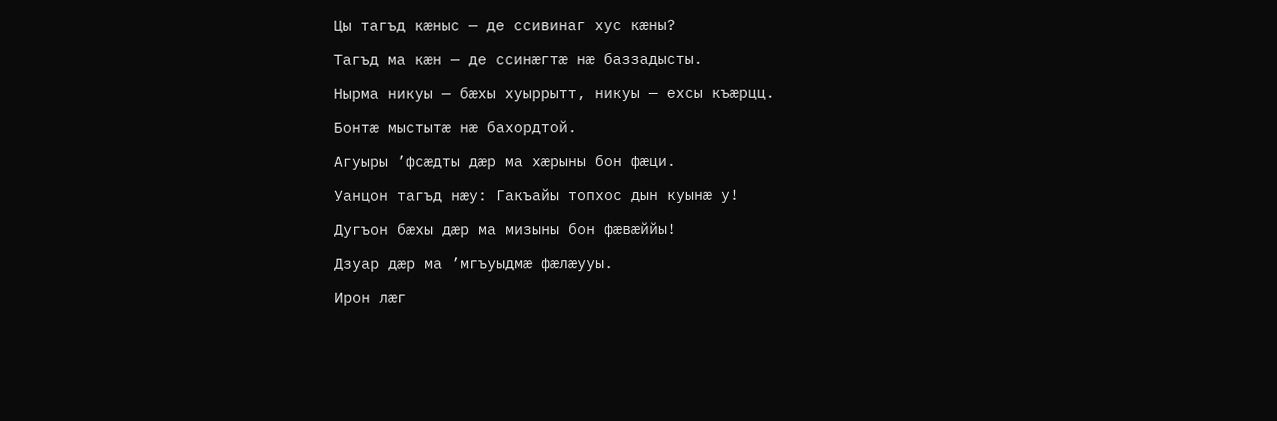Цы тагъд кæныс — де ссивинаг хус кæны?

Тагъд ма кæн — де ссинæгтæ нæ баззадысты.

Нырма никуы — бæхы хуыррытт, никуы — ехсы къæрцц.

Бонтæ мыстытæ нæ бахордтой.

Агуыры ’фсæдты дæр ма хæрыны бон фæци.

Уанцон тагъд нæу: Гакъайы топхос дын куынæ у!

Дугъон бæхы дæр ма мизыны бон фæвæййы!

Дзуар дæр ма ’мгъуыдмæ фæлæууы.

Ирон лæг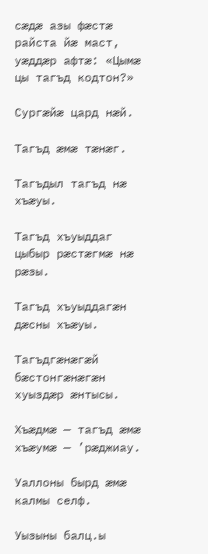сæдæ азы фæстæ райста йæ маст, уæддæр афтæ: «Цымæ цы тагъд кодтон?»

Сургæйæ цард нæй.

Тагъд æмæ тæнæг.

Тагъдыл тагъд нæ хъæуы.

Тагъд хъуыддаг цыбыр рæстæгмæ нæ рæзы.

Тагъд хъуыддагæн дæсны хъæуы.

Тагъдгæнæгæй бæстонгæнæгæн хуыздæр æнтысы.

Хъæдмæ — тагъд æмæ хъæумæ — ’рæджиау.

Уаллоны бырд æмæ калмы селф.

Уызыны балц.ы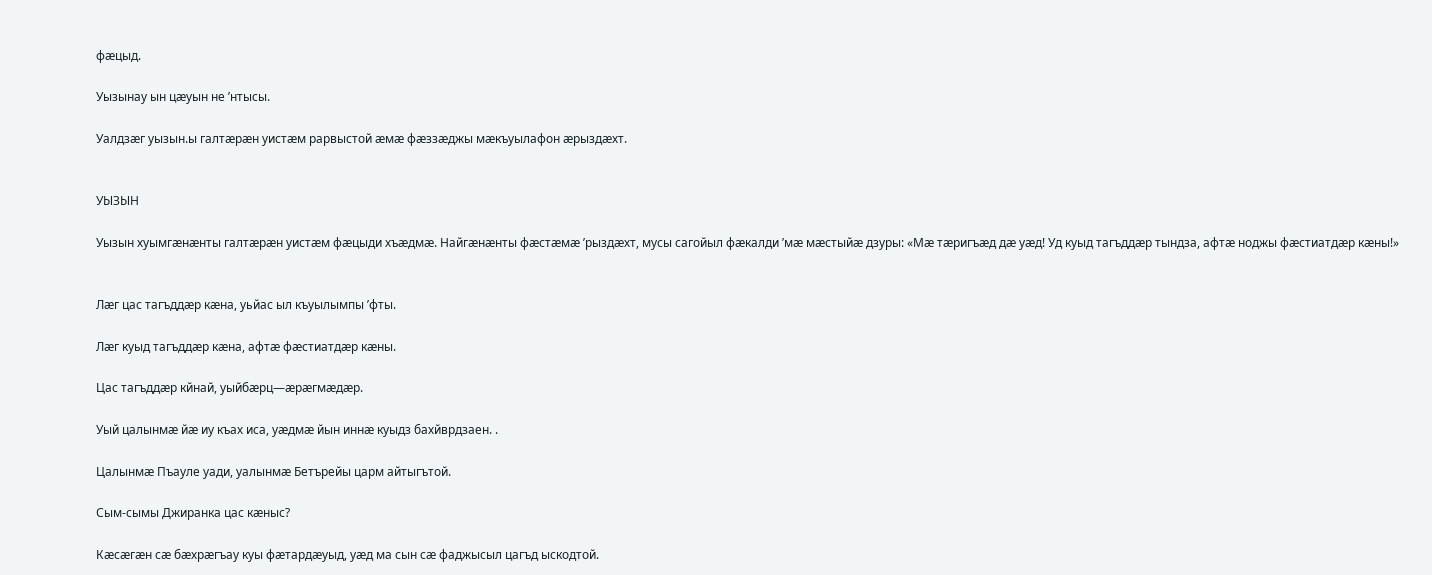фæцыд.

Уызынау ын цæуын не ’нтысы.

Уалдзæг уызын.ы галтæрæн уистæм рарвыстой æмæ фæззæджы мæкъуылафон æрыздæхт.


УЫЗЫН

Уызын хуымгæнæнты галтæрæн уистæм фæцыди хъæдмæ. Найгæнæнты фæстæмæ ’рыздæхт, мусы сагойыл фæкалди ’мæ мæстыйæ дзуры: «Мæ тæригъæд дæ уæд! Уд куыд тагъддæр тындза, афтæ ноджы фæстиатдæр кæны!»


Лæг цас тагъддæр кæна, уьйас ыл къуылымпы ’фты.

Лæг куыд тагъддæр кæна, афтæ фæстиатдæр кæны.

Цас тагъддæр кйнай, уыйбæрц—æрæгмæдæр.

Уый цалынмæ йæ иу къах иса, уæдмæ йын иннæ куыдз бахйврдзаен. .

Цалынмæ Пъауле уади, уалынмæ Бетърейы царм айтыгътой.

Сым-сымы Джиранка цас кæныс?

Кæсæгæн сæ бæхрæгъау куы фæтардæуыд, уæд ма сын сæ фаджысыл цагъд ыскодтой.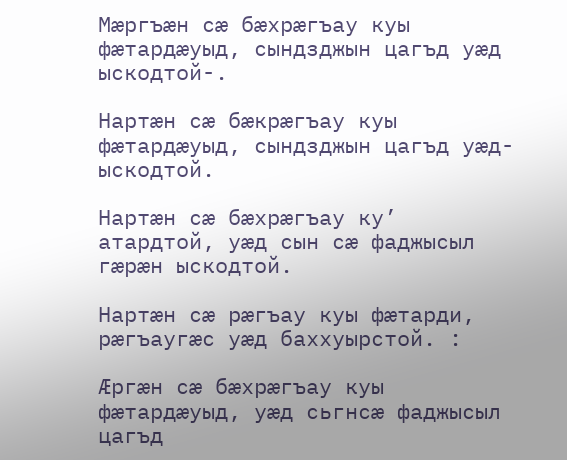Мæргъæн сæ бæхрæгъау куы фæтардæуыд, сындзджын цагъд уæд ыскодтой-.

Нартæн сæ бæкрæгъау куы фæтардæуыд, сындзджын цагъд уæд-ыскодтой.

Нартæн сæ бæхрæгъау ку’ атардтой, уæд сын сæ фаджысыл гæрæн ыскодтой.

Нартæн сæ рæгъау куы фæтарди, рæгъаугæс уæд баххуырстой. :

Æргæн сæ бæхрæгъау куы фæтардæуыд, уæд сьгнсæ фаджысыл цагъд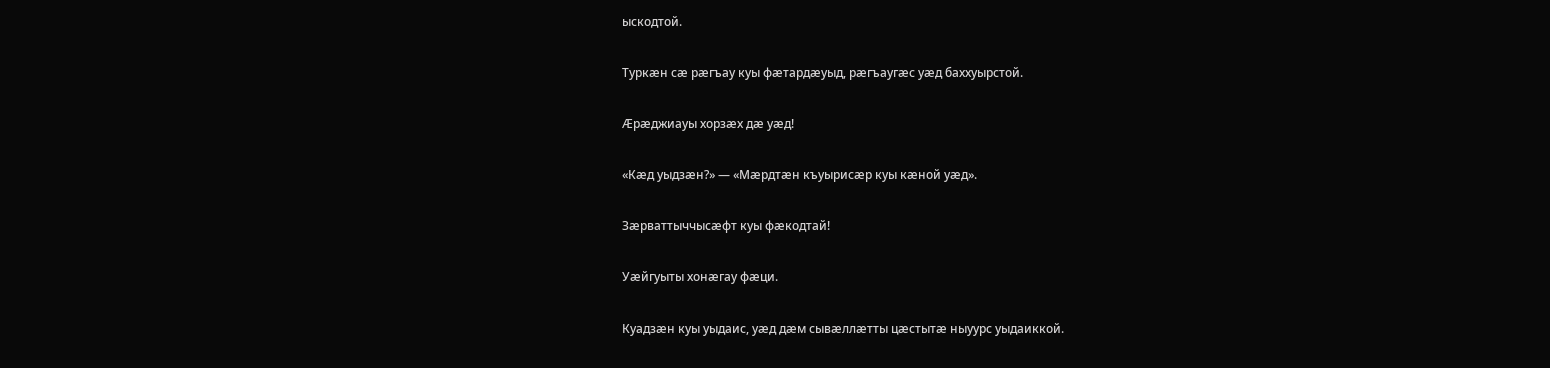ыскодтой.

Туркæн сæ рæгъау куы фæтардæуыд, рæгъаугæс уæд баххуырстой.

Æрæджиауы хорзæх дæ уæд!

«Кæд уыдзæн?» — «Мæрдтæн къуырисæр куы кæной уæд».

Зæрваттыччысæфт куы фæкодтай!

Уæйгуыты хонæгау фæци.

Куадзæн куы уыдаис, уæд дæм сывæллæтты цæстытæ ныуурс уыдаиккой.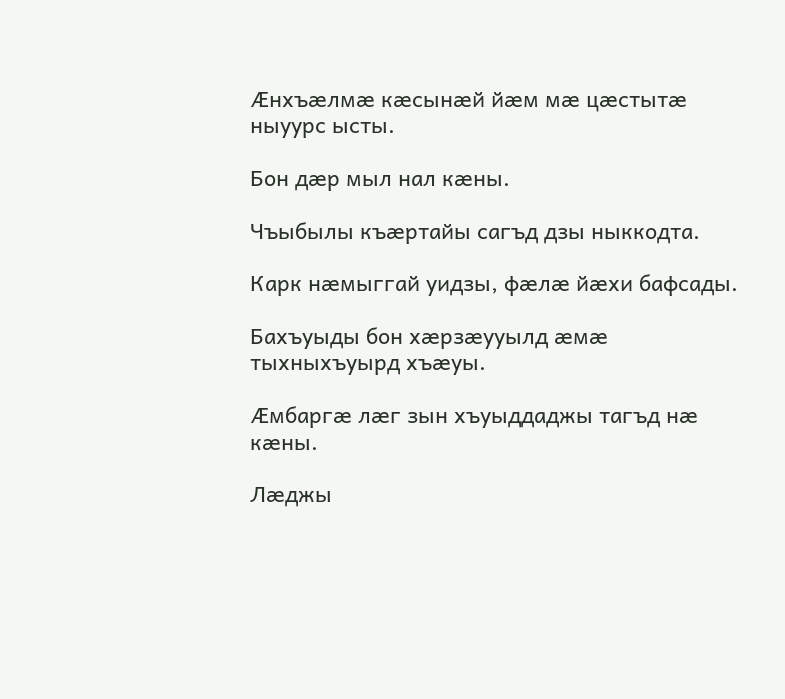Æнхъæлмæ кæсынæй йæм мæ цæстытæ ныуурс ысты.

Бон дæр мыл нал кæны.

Чъыбылы къæртайы сагъд дзы ныккодта.

Карк нæмыггай уидзы, фæлæ йæхи бафсады.

Бахъуыды бон хæрзæууылд æмæ тыхныхъуырд хъæуы.

Æмбаргæ лæг зын хъуыддаджы тагъд нæ кæны.

Лæджы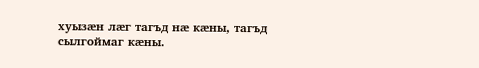хуызæн лæг тагъд нæ кæны, тагъд сылгоймаг кæны.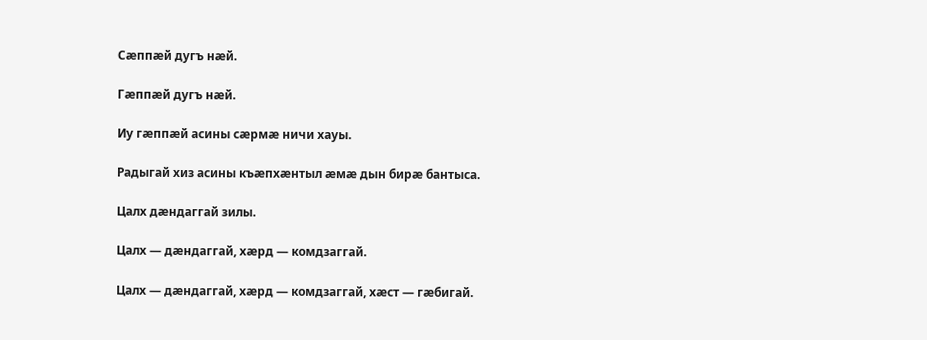Сæппæй дугъ нæй.

Гæппæй дугъ нæй.

Иу гæппæй асины сæрмæ ничи хауы.

Радыгай хиз асины къæпхæнтыл æмæ дын бирæ бантыса.

Цалх дæндаггай зилы.

Цалх — дæндаггай, хæрд — комдзаггай.

Цалх — дæндаггай, хæрд — комдзаггай, хæст — гæбигай.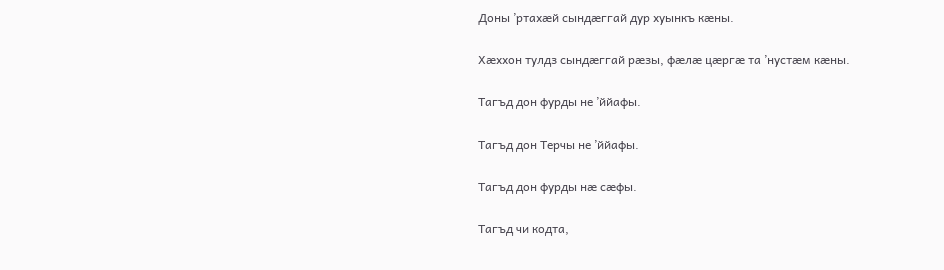Доны ’ртахæй сындæггай дур хуынкъ кæны.

Хæххон тулдз сындæггай рæзы, фæлæ цæргæ та ’нустæм кæны.

Тагъд дон фурды не ’ййафы.

Тагъд дон Терчы не ’ййафы.

Тагъд дон фурды нæ сæфы.

Тагъд чи кодта,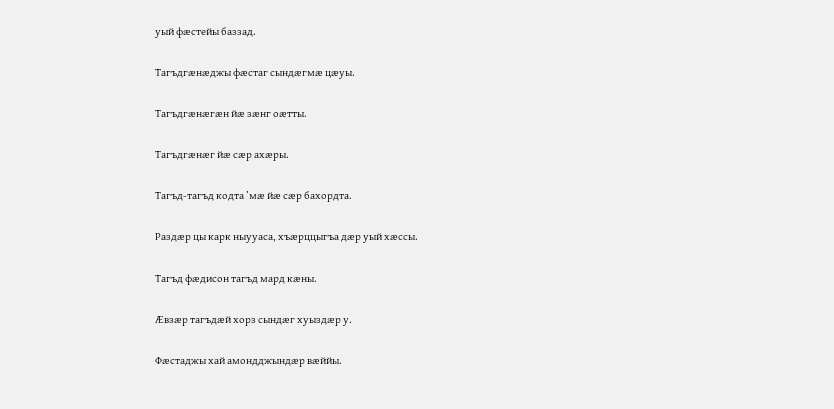уый фæстейы баззад.

Тагъдгæнæджы фæстаг сындæгмæ цæуы.

Тагъдгæнæгæн йæ зæнг оæтты.

Тагъдгæнæг йæ сæр ахæры.

Тагъд-тагъд кодта ’мæ йæ сæр бахордта.

Раздæр цы карк ныууаса, хъæрццыгъа дæр уый хæссы.

Тагъд фæдисон тагъд мард кæны.

Æвзæр тагъдæй хорз сындæг хуыздæр у.

Фæстаджы хай амондджындæр вæййы.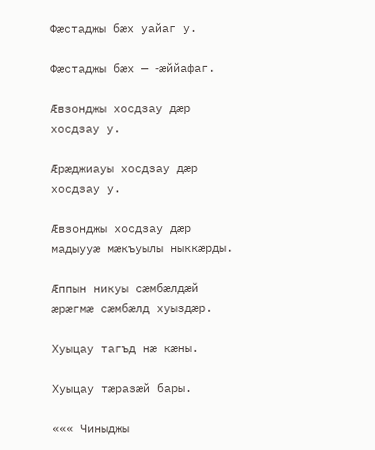Фæстаджы бæх уайаг у.

Фæстаджы бæх — -æййафаг.

Æвзонджы хосдзау дæр хосдзау у.

Æрæджиауы хосдзау дæр хосдзау у.

Æвзонджы хосдзау дæр мадыууæ мæкъуылы ныккæрды.

Æппын никуы сæмбæлдæй æрæгмæ сæмбæлд хуыздæр.

Хуыцау тагъд нæ кæны.

Хуыцау тæразæй бары.

««« Чиныджы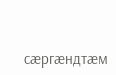сæргæндтæм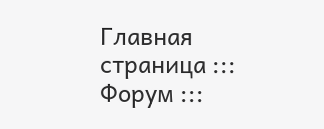Главная страница ::: Форум :::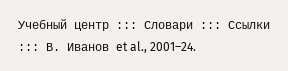Учебный центр ::: Словари ::: Ссылки ::: В. Иванов et al., 2001–24.